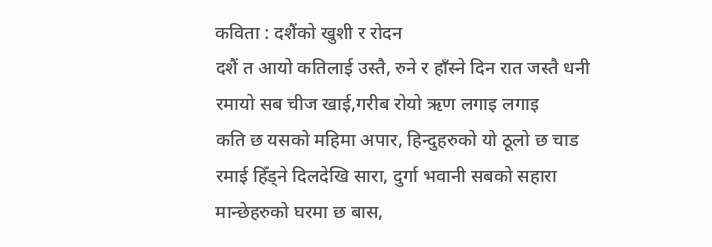कविता : दशैंको खुशी र रोदन
दशैं त आयो कतिलाई उस्तै, रुने र हाँस्ने दिन रात जस्तै धनी
रमायो सब चीज खाई,गरीब रोयो ऋण लगाइ लगाइ
कति छ यसको महिमा अपार, हिन्दुहरुको यो ठूलो छ चाड
रमाई हिँड्ने दिलदेखि सारा, दुर्गा भवानी सबको सहारा
मान्छेहरुको घरमा छ बास,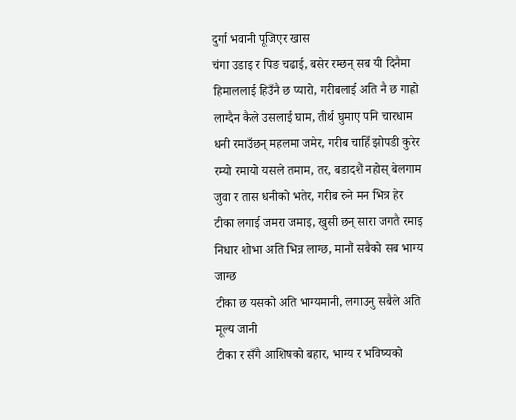दुर्गा भवानी पूजिएर खास
चंगा उडाइ र पिङ चढाई, बसेर रम्छन् सब यी दिनैमा
हिमाललाई हिउँनै छ प्यारो, गरीबलाई अति नै छ गाह्रो
लाग्दैन कैले उसलाई घाम, तीर्थ घुमाए पनि चारधाम
धनी रमाउँछन् महलमा जमेर, गरीब चाहिँ झोपडी कुरेर
रम्यो रमायो यसले तमाम, तर, बडादशैं नहोस् बेलगाम
जुवा र तास धनीको भतेर, गरीब रुने मन भित्र हेर
टीका लगाई जमरा जमाइ, खुसी छन् सारा जगतै रमाइ
निधार शोभा अति भिन्न लाग्छ, मानौं सबैको सब भाग्य जाग्छ
टीका छ यसको अति भाग्यमानी, लगाउनु सबैले अति मूल्य जानी
टीका र सँगै आशिषको बहार, भाग्य र भविष्यको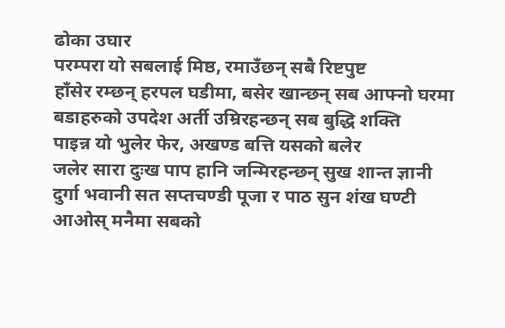ढोका उघार
परम्परा यो सबलाई मिष्ठ, रमाउँछन् सबै रिष्टपुष्ट
हाँसेर रम्छन् हरपल घडीमा, बसेर खान्छन् सब आफ्नो घरमा
बडाहरुको उपदेश अर्ती उम्रिरहन्छन् सब बुद्धि शक्ति
पाइन्न यो भुलेर फेर, अखण्ड बत्ति यसको बलेर
जलेर सारा दुःख पाप हानि जन्मिरहन्छन् सुख शान्त ज्ञानी
दुर्गा भवानी सत सप्तचण्डी पूजा र पाठ सुन शंख घण्टी
आओस् मनैमा सबको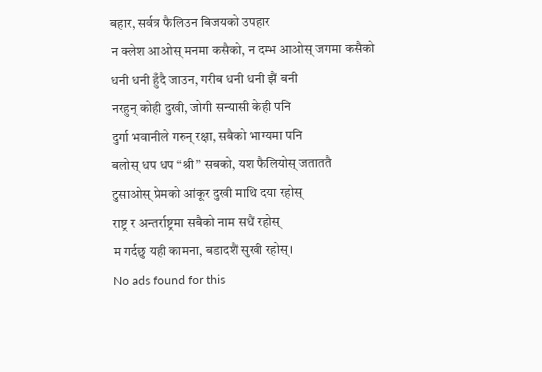बहार, सर्वत्र फैलिउन बिजयको उपहार
न क्लेश आओस् मनमा कसैको, न दम्भ आओस् जगमा कसैको
धनी धनी हुँदै जाउन, गरीब धनी धनी झैं बनी
नरहुन् कोही दुखी, जोगी सन्यासी केही पनि
दुर्गा भवानीले गरुन् रक्षा, सबैको भाग्यमा पनि
बलोस् धप धप “श्री” सबको, यश फैलियोस् जताततै
टुसाओस् प्रेमको आंकूर दुखी माथि दया रहोस्
राष्ट्र र अन्तर्राष्ट्रमा सबैको नाम सधैं रहोस्
म गर्दछु यही कामना, बडादशैं सुखी रहोस्।
No ads found for this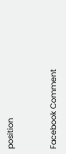position


Facebook Comment